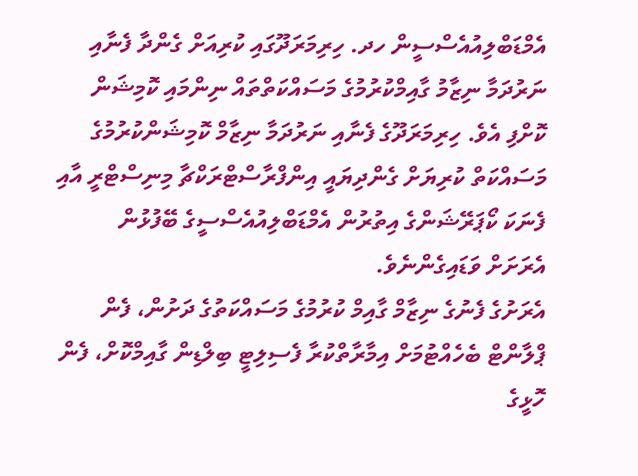އެމްޑަބްލިއުއެސްސީން ހދ. ހިރިމަރަދޫގައި ކުރިއަށް ގެންދާ ފެނާއި ނަރުދަމާ ނިޒާމު ގާއިމްކުރުމުގެ މަސައްކަތްތައް ނިންމައި ކޮމިޝަން ކޮށްފި އެވެ. ހިރިމަރަދޫގެ ފެނާއި ނަރުދަމާ ނިޒާމް ކޮމިޝަންކުރުމުގެ މަސައްކަތް ކުރިޔަށް ގެންދިޔައީ އިންފްރާސްޓްރަކްޗާ މިނިސްޓްރީ އާއި ފެނަކަ ކޯޕަރޭޝަންގެ އިތުރުން އެމްޑަބްލިއުއެސްސީގެ ބޭފުޅުން އެރަށަށް ވަޑައިގެންނެވެ.
އެރަށުގެ ފެނުގެ ނިޒާމް ގާއިމް ކުރުމުގެ މަސައްކަތުގެ ދަށުން، ފެން ޕްލާންޓް ބެހެއްޓުމަށް އިމާރާތްކުރާ ފެސިލިޓީ ބިލްޑިން ގާއިމްކޮށް، ފެން ހޮޅީގެ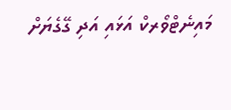މައިނެޓްވޯރކް އަޅައި އަދި ގޭގެޔަށް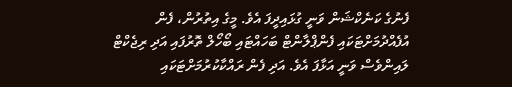ފެނުގެ ކަނެކްޝަން ވަނީ ގުޅައިދީފަ އެވެ. މީގެ އިތުރުން، ފެން އުފެއްދުމަށްޓަކައި ފެންޕްލާންޓް ބަހައްޓައި ބޯހޯލް ތޮރުފައި އަދި ރިޖެކްޓް ލައިންވެސް ވަނީ އަޅާފަ އެވެ. އަދި ފެން ރައްކާކުރުމަށްޓަކައި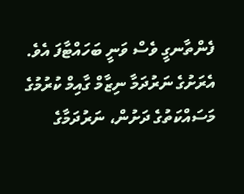ފެންތާނގީ ވެސް ވަނީ ބަހައްޓާފަ އެވެ.
އެރަށުގެ ނަރުދަމާ ނިޒާމް ގާއިމް ކުރުމުގެ މަސައްކަތުގެ ދަށުން، ނަރުދަމާގެ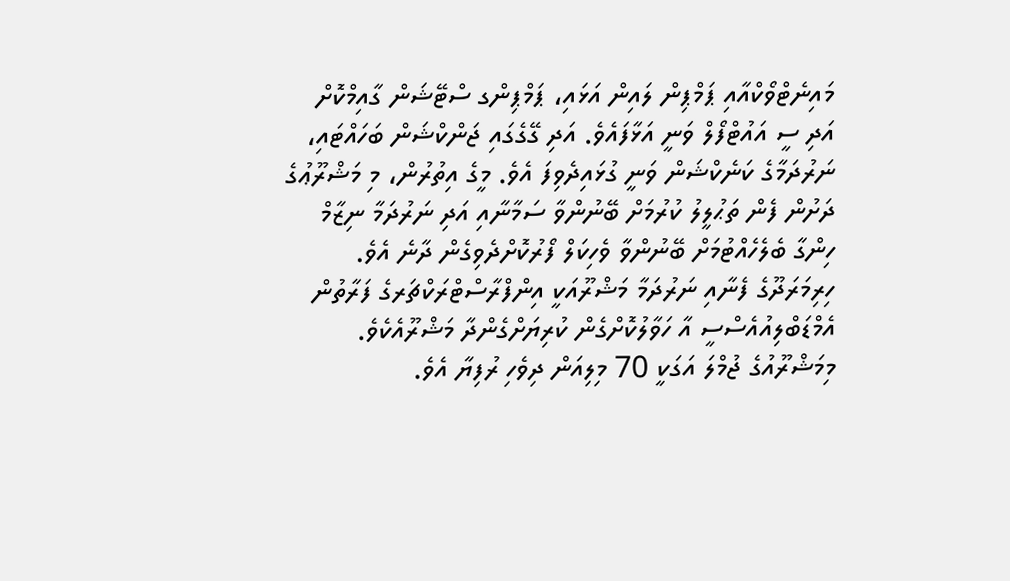މައިނެޓްވޯކްއާއި ޕަމްޕިން ލައިން އަޅައި، ޕަމްޕިންގ ސްޓޭޝަން ގާއިމްކޮށް އަދި ސީ އައުޓްފޯލް ވަނީ އަޅާފައެވެ. އަދި ގޭގެގައި ޖަންކްޝަން ބަހައްޓައި، ނަރުދަމާގެ ކަނެކްޝަން ވަނީ ގުޅައިދެވިފަ އެވެ. މީގެ އިތުރުން، މި މަޝްރޫޢުގެ ދަށުން ފެން ތަޙުލީލު ކުރުމަށް ބޭނުންވާ ސަމާނާއި އަދި ނަރުދަމާ ނިޒާމް ހިންގާ ބެލެހެއްޓުމަށް ބޭނުންވާ ވެހިކަލް ފޯރުކޮށްދެވިގެން ދާނެ އެވެ.
ހިރިމަރަދޫގެ ފެނާއި ނަރުދަމާ މަޝްރޫއަކީ އިންފްރާސްޓްރަކްޗަރގެ ފަރާތުން އެމްޑަބްލިއުއެސްސީ އާ ހަވާލުކޮށްގެން ކުރިޔަށްގެންދާ މަޝްރޫއެކެވެ. މިމަޝްރޫއުގެ ޖުމްލަ އަގަކީ 70 މިލިއަން ދިވެހި ރުފިޔާ އެވެ.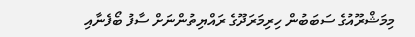މިމަޝްރޫއުގެ ސަބަބުން ހިރިމަރަދޫގެ ރައްޔިތުންނަށް ސާފު ބޯފެނާއި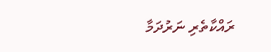ރައްކާތެރި ނަރުދަމާ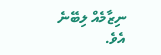ނިޒާމެއް ލިބޭނެ އެވެ.